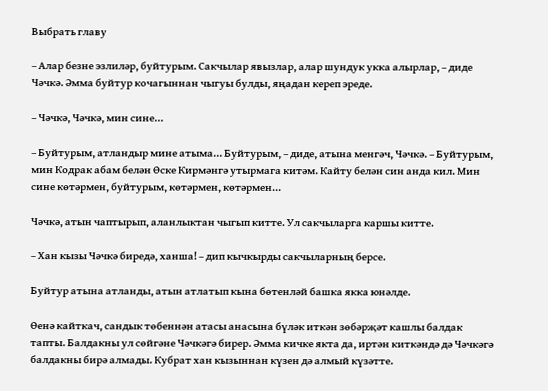Выбрать главу

– Алар безне эзлиләр, буйтурым. Сакчылар явызлар, алар шундук укка алырлар, – диде Чәчкә. Әмма буйтур кочагыннан чыгуы булды, яңадан кереп эреде.

– Чәчкә, Чәчкә, мин сине…

– Буйтурым, атландыр мине атыма… Буйтурым, – диде, атына менгәч, Чәчкә. – Буйтурым, мин Кодрак абам белән Өске Кирмәнгә утырмага китәм. Кайту белән син анда кил. Мин сине көтәрмен, буйтурым, көтәрмен, көтәрмен…

Чәчкә, атын чаптырып, аланлыктан чыгып китте. Ул сакчыларга каршы китте.

– Хан кызы Чәчкә биредә, ханша! – дип кычкырды сакчыларның берсе.

Буйтур атына атланды, атын атлатып кына бөтенләй башка якка юнәлде.

Өенә кайткач, сандык төбеннән атасы анасына бүләк иткән зөбәрҗәт кашлы балдак тапты. Балдакны ул сөйгәне Чәчкәгә бирер. Әмма кичке якта да, иртән киткәндә дә Чәчкәгә балдакны бирә алмады. Кубрат хан кызыннан күзен дә алмый күзәтте.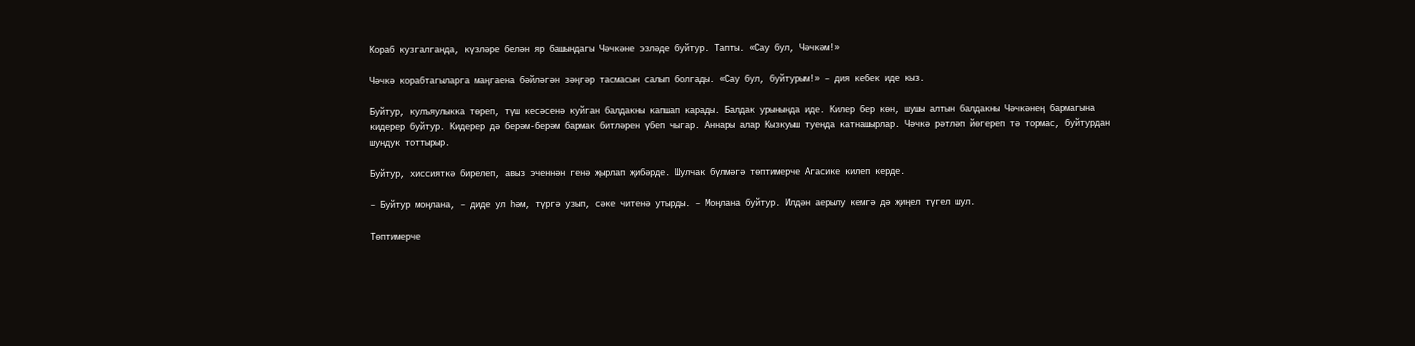Кораб кузгалганда, күзләре белән яр башындагы Чәчкәне эзләде буйтур. Тапты. «Сау бул, Чәчкәм!»

Чәчкә корабтагыларга маңгаена бәйләгән зәңгәр тасмасын салып болгады. «Сау бул, буйтурым!» – дия кебек иде кыз.

Буйтур, кулъяулыкка төреп, түш кесәсенә куйган балдакны капшап карады. Балдак урынында иде. Килер бер көн, шушы алтын балдакны Чәчкәнең бармагына кидерер буйтур. Кидерер дә берәм-берәм бармак битләрен үбеп чыгар. Аннары алар Кызкуыш туенда катнашырлар. Чәчкә рәтләп йөгереп тә тормас, буйтурдан шундук тоттырыр.

Буйтур, хиссияткә бирелеп, авыз эченнән генә җырлап җибәрде. Шулчак бүлмәгә төптимерче Агасике килеп керде.

– Буйтур моңлана, – диде ул һәм, түргә узып, сәке читенә утырды. – Моңлана буйтур. Илдән аерылу кемгә дә җиңел түгел шул.

Төптимерче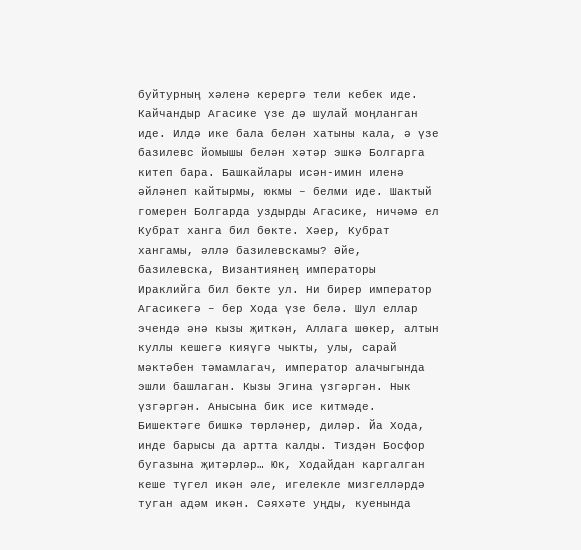буйтурның хәленә керергә тели кебек иде. Кайчандыр Агасике үзе дә шулай моңланган иде. Илдә ике бала белән хатыны кала, ә үзе базилевс йомышы белән хәтәр эшкә Болгарга китеп бара. Башкайлары исән-имин иленә әйләнеп кайтырмы, юкмы – белми иде. Шактый гомерен Болгарда уздырды Агасике, ничәмә ел Кубрат ханга бил бөкте. Хәер, Кубрат хангамы, әллә базилевскамы? Әйе, базилевска, Византиянең императоры Ираклийга бил бөкте ул. Ни бирер император Агасикегә – бер Хода үзе белә. Шул еллар эчендә әнә кызы җиткән, Аллага шөкер, алтын куллы кешегә кияүгә чыкты, улы, сарай мәктәбен тәмамлагач, император алачыгында эшли башлаган. Кызы Эгина үзгәргән. Нык үзгәргән. Анысына бик исе китмәде. Бишектәге бишкә төрләнер, диләр. Йа Хода, инде барысы да артта калды. Тиздән Босфор бугазына җитәрләр… Юк, Ходайдан каргалган кеше түгел икән әле, игелекле мизгелләрдә туган адәм икән. Сәяхәте уңды, куенында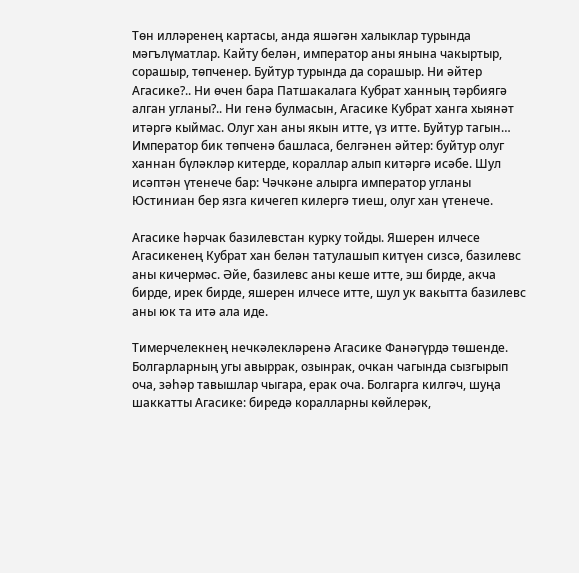Төн илләренең картасы, анда яшәгән халыклар турында мәгълүматлар. Кайту белән, император аны янына чакыртыр, сорашыр, төпченер. Буйтур турында да сорашыр. Ни әйтер Агасике?.. Ни өчен бара Патшакалага Кубрат ханның тәрбиягә алган угланы?.. Ни генә булмасын, Агасике Кубрат ханга хыянәт итәргә кыймас. Олуг хан аны якын итте, үз итте. Буйтур тагын… Император бик төпченә башласа, белгәнен әйтер: буйтур олуг ханнан бүләкләр китерде, кораллар алып китәргә исәбе. Шул исәптән үтенече бар: Чәчкәне алырга император угланы Юстиниан бер язга кичегеп килергә тиеш, олуг хан үтенече.

Агасике һәрчак базилевстан курку тойды. Яшерен илчесе Агасикенең Кубрат хан белән татулашып китүен сизсә, базилевс аны кичермәс. Әйе, базилевс аны кеше итте, эш бирде, акча бирде, ирек бирде, яшерен илчесе итте, шул ук вакытта базилевс аны юк та итә ала иде.

Тимерчелекнең нечкәлекләренә Агасике Фанәгүрдә төшенде. Болгарларның угы авыррак, озынрак, очкан чагында сызгырып оча, зәһәр тавышлар чыгара, ерак оча. Болгарга килгәч, шуңа шаккатты Агасике: биредә коралларны көйлерәк,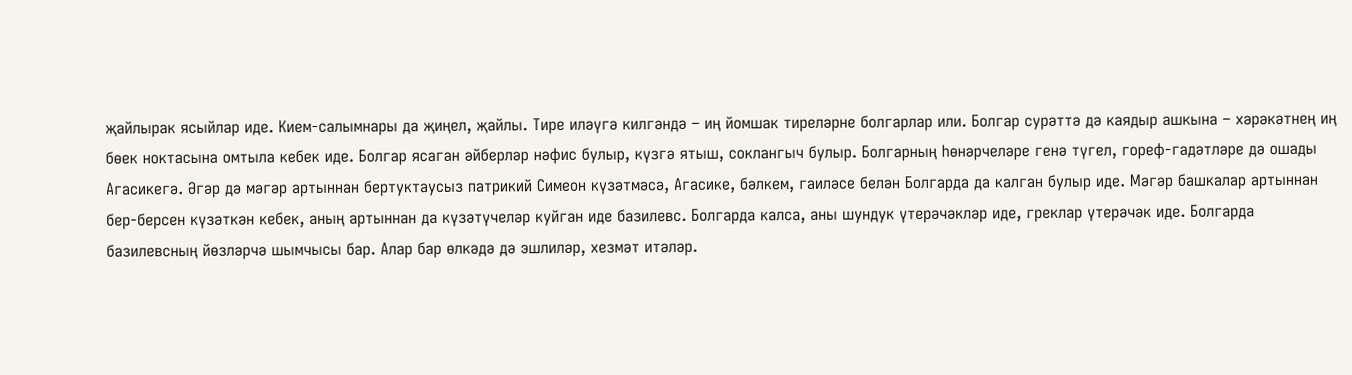җайлырак ясыйлар иде. Кием-салымнары да җиңел, җайлы. Тире иләүгә килгәндә – иң йомшак тиреләрне болгарлар или. Болгар сурәттә дә каядыр ашкына – хәрәкәтнең иң бөек ноктасына омтыла кебек иде. Болгар ясаган әйберләр нәфис булыр, күзгә ятыш, соклангыч булыр. Болгарның һөнәрчеләре генә түгел, гореф-гадәтләре дә ошады Агасикегә. Әгәр дә мәгәр артыннан бертуктаусыз патрикий Симеон күзәтмәсә, Агасике, бәлкем, гаиләсе белән Болгарда да калган булыр иде. Мәгәр башкалар артыннан бер-берсен күзәткән кебек, аның артыннан да күзәтүчеләр куйган иде базилевс. Болгарда калса, аны шундук үтерәчәкләр иде, греклар үтерәчәк иде. Болгарда базилевсның йөзләрчә шымчысы бар. Алар бар өлкәдә дә эшлиләр, хезмәт итәләр.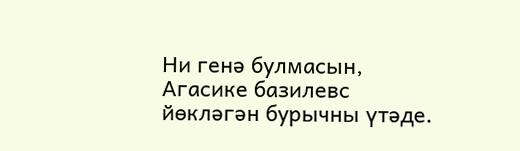Ни генә булмасын, Агасике базилевс йөкләгән бурычны үтәде.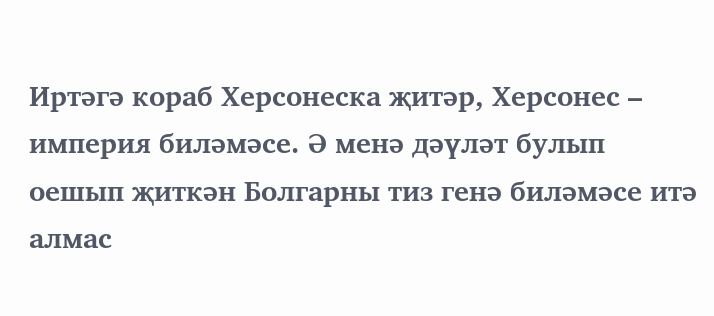Иртәгә кораб Херсонеска җитәр, Херсонес – империя биләмәсе. Ә менә дәүләт булып оешып җиткән Болгарны тиз генә биләмәсе итә алмас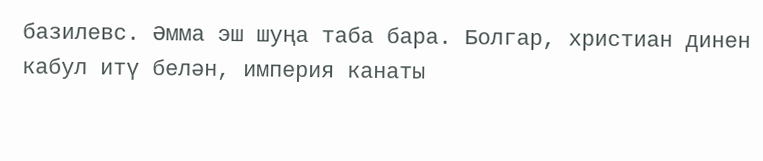базилевс. Әмма эш шуңа таба бара. Болгар, христиан динен кабул итү белән, империя канаты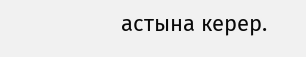астына керер.